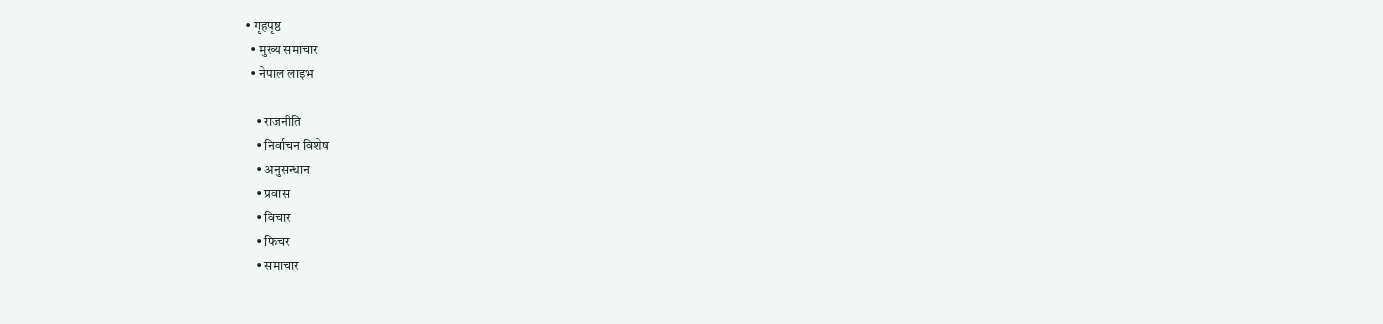• गृहपृष्ठ
  • मुख्य समाचार
  • नेपाल लाइभ

    • राजनीति
    • निर्वाचन विशेष
    • अनुसन्धान
    • प्रवास
    • विचार
    • फिचर
    • समाचार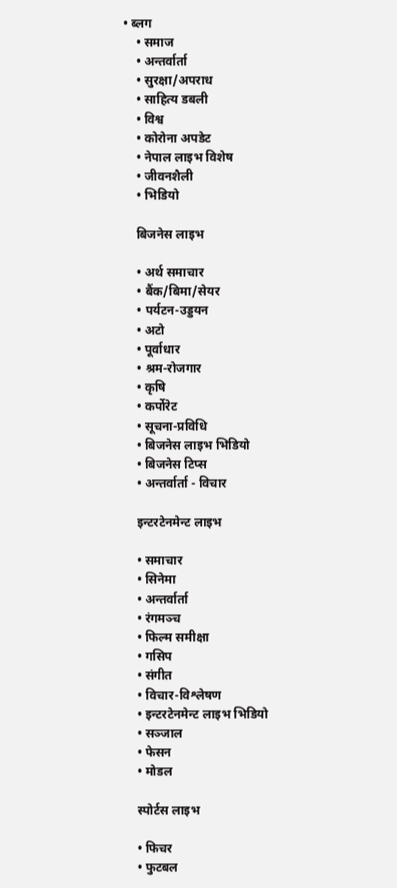• ब्लग
    • समाज
    • अन्तर्वार्ता
    • सुरक्षा/अपराध
    • साहित्य डबली
    • विश्व
    • कोरोना अपडेट
    • नेपाल लाइभ विशेष
    • जीवनशैली
    • भिडियो

    बिजनेस लाइभ

    • अर्थ समाचार
    • बैंक/बिमा/सेयर
    • पर्यटन-उड्डयन
    • अटो
    • पूर्वाधार
    • श्रम-रोजगार
    • कृषि
    • कर्पोरेट
    • सूचना-प्रविधि
    • बिजनेस लाइभ भिडियो
    • बिजनेस टिप्स
    • अन्तर्वार्ता - विचार

    इन्टरटेनमेन्ट लाइभ

    • समाचार
    • सिनेमा
    • अन्तर्वार्ता
    • रंगमञ्च
    • फिल्म समीक्षा
    • गसिप
    • संगीत
    • विचार-विश्लेषण
    • इन्टरटेनमेन्ट लाइभ भिडियो
    • सञ्जाल
    • फेसन
    • मोडल

    स्पोर्टस लाइभ

    • फिचर
    • फुटबल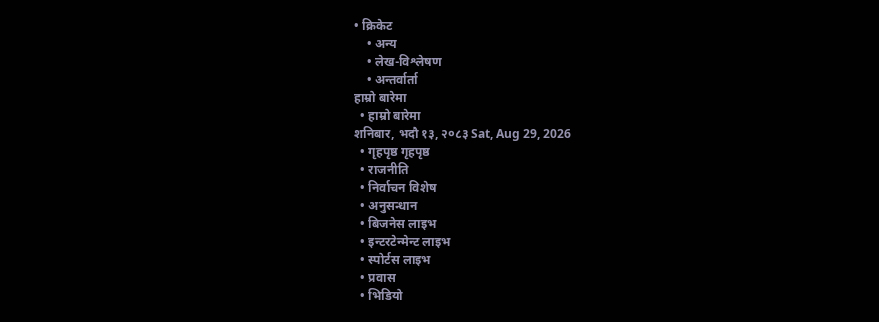• क्रिकेट
    • अन्य
    • लेख-विश्लेषण
    • अन्तर्वार्ता
हाम्रो बारेमा
  • हाम्रो बारेमा
शनिबार, भदौ १३, २०८३ Sat, Aug 29, 2026
  • गृहपृष्ठ गृहपृष्ठ
  • राजनीति
  • निर्वाचन विशेष
  • अनुसन्धान
  • बिजनेस लाइभ
  • इन्टरटेन्मेन्ट लाइभ
  • स्पोर्टस लाइभ
  • प्रवास
  • भिडियो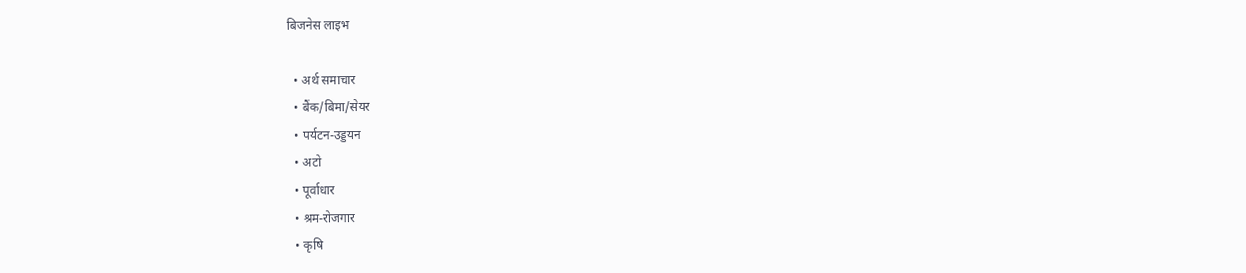बिजनेस लाइभ

  • अर्थ समाचार
  • बैंक/बिमा/सेयर
  • पर्यटन-उड्डयन
  • अटो
  • पूर्वाधार
  • श्रम-रोजगार
  • कृषि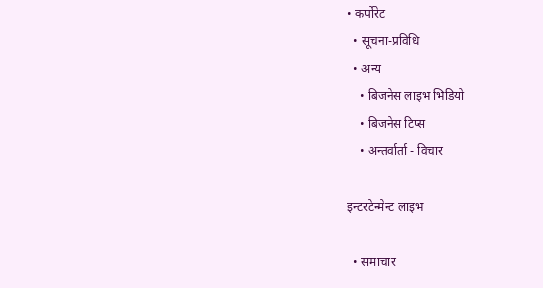• कर्पोरेट
  • सूचना-प्रविधि
  • अन्य
    • बिजनेस लाइभ भिडियो
    • बिजनेस टिप्स
    • अन्तर्वार्ता - विचार

इन्टरटेन्मेन्ट लाइभ

  • समाचार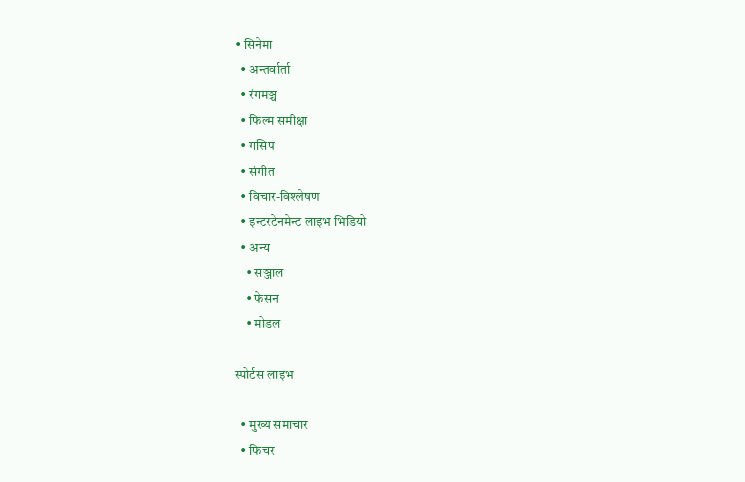• सिनेमा
  • अन्तर्वार्ता
  • रंगमञ्च
  • फिल्म समीक्षा
  • गसिप
  • संगीत
  • विचार-विश्लेषण
  • इन्टरटेनमेन्ट लाइभ भिडियो
  • अन्य
    • सञ्जाल
    • फेसन
    • मोडल

स्पोर्टस लाइभ

  • मुख्य समाचार
  • फिचर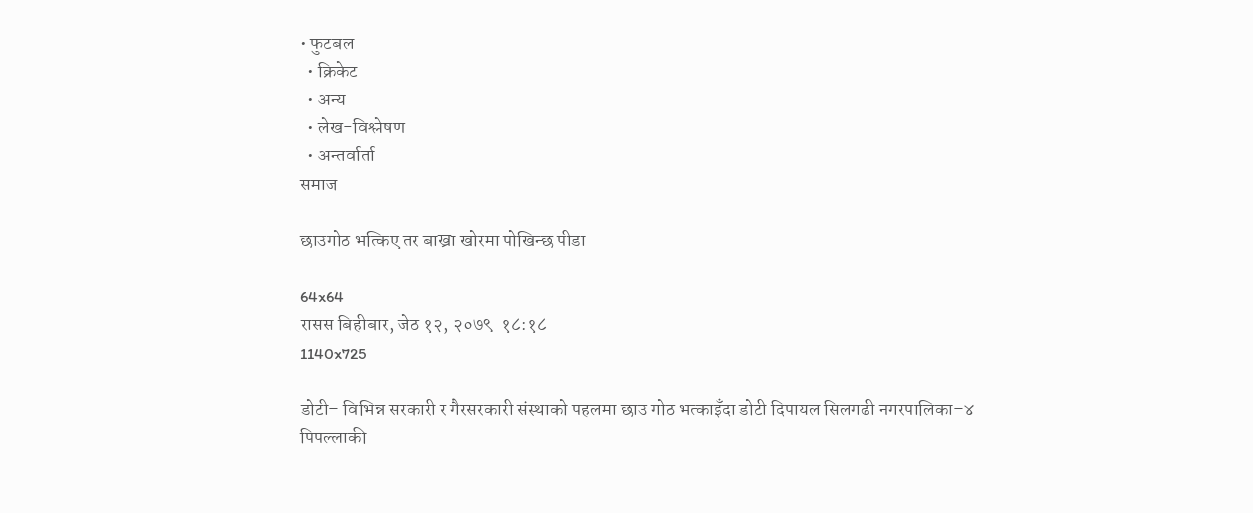• फुटबल
  • क्रिकेट
  • अन्य
  • लेख-विश्लेषण
  • अन्तर्वार्ता
समाज

छाउगोठ भत्किए तर बाख्रा खोरमा पोखिन्छ पीडा

64x64
रासस बिहीबार, जेठ १२, २०७९  १८:१८
1140x725

डोटी– विभिन्न सरकारी र गैरसरकारी संस्थाको पहलमा छाउ गोठ भत्काइँदा डोटी दिपायल सिलगढी नगरपालिका–४ पिपल्लाकी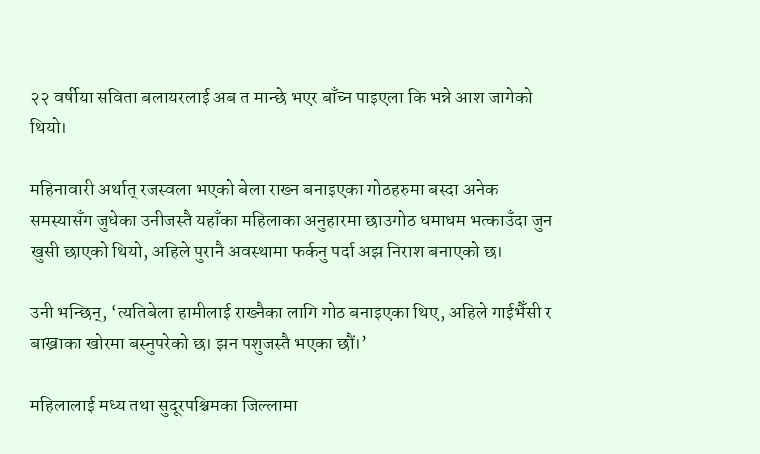२२ वर्षीया सविता बलायरलाई अब त मान्छे भएर बाँच्न पाइएला कि भन्ने आश जागेको थियो।

महिनावारी अर्थात् रजस्वला भएको बेला राख्न बनाइएका गोठहरुमा बस्दा अनेक समस्यासँग जुधेका उनीजस्तै यहाँका महिलाका अनुहारमा छाउगोठ धमाधम भत्काउँदा जुन खुसी छाएको थियो, अहिले पुरानै अवस्थामा फर्कनु पर्दा अझ निराश बनाएको छ।

उनी भन्छिन्, ‘त्यतिबेला हामीलाई राख्नैका लागि गोठ बनाइएका थिए, अहिले गाईभैँसी र बाख्राका खोरमा बस्नुपरेको छ। झन पशुजस्तै भएका छौं।’

महिलालाई मध्य तथा सुदूरपश्चिमका जिल्लामा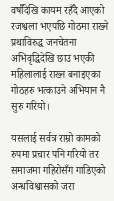वर्षौंदेखि कायम रहँदै आएको रजश्वला भएपछि गोठमा राख्ने प्रथाविरुद्ध जनचेतना अभिवृद्धिदेखि छाउ भएकी महिलालाई राख्न बनाइएका गोठहरु भत्काउने अभियान नै सुरु गरियो।

यसलाई सर्वत्र राम्रो कामको रुपमा प्रचार पनि गरियो तर समाजमा गहिरोसँग गाडिएको अन्धविश्वासको जरा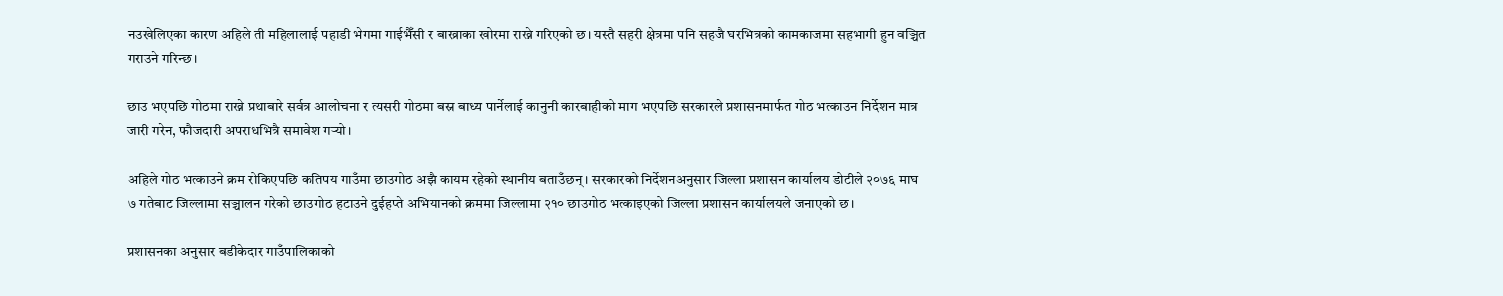नउखेलिएका कारण अहिले ती महिलालाई पहाडी भेगमा गाईभैँसी र बाख्राका खोरमा राख्ने गरिएको छ। यस्तै सहरी क्षेत्रमा पनि सहजै घरभित्रको कामकाजमा सहभागी हुन वञ्चित गराउने गरिन्छ।

छाउ भएपछि गोठमा राख्ने प्रथाबारे सर्वत्र आलोचना र त्यसरी गोठमा बस्न बाध्य पार्नेलाई कानुनी कारबाहीको माग भएपछि सरकारले प्रशासनमार्फत गोठ भत्काउन निर्देशन मात्र जारी गरेन, फौजदारी अपराधभित्रै समावेश गर्‍यो।

अहिले गोठ भत्काउने क्रम रोकिएपछि कतिपय गाउँमा छाउगोठ अझै कायम रहेको स्थानीय बताउँछन्। सरकारको निर्देशनअनुसार जिल्ला प्रशासन कार्यालय डोटीले २०७६ माघ ७ गतेबाट जिल्लामा सञ्चालन गरेको छाउगोठ हटाउने दुईहप्ते अभियानको क्रममा जिल्लामा २१० छाउगोठ भत्काइएको जिल्ला प्रशासन कार्यालयले जनाएको छ।

प्रशासनका अनुसार बडीकेदार गाउँपालिकाको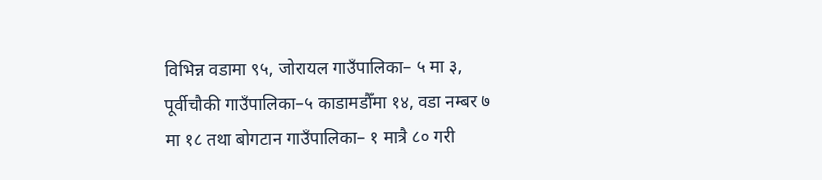विभिन्न वडामा ९५, जोरायल गाउँपालिका– ५ मा ३, पूर्वीचौकी गाउँपालिका–५ काडामडौँमा १४, वडा नम्बर ७ मा १८ तथा बोगटान गाउँपालिका– १ मात्रै ८० गरी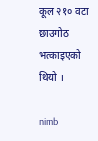कूल २१० वटा छाउगोठ भत्काइएको थियो ।

nimb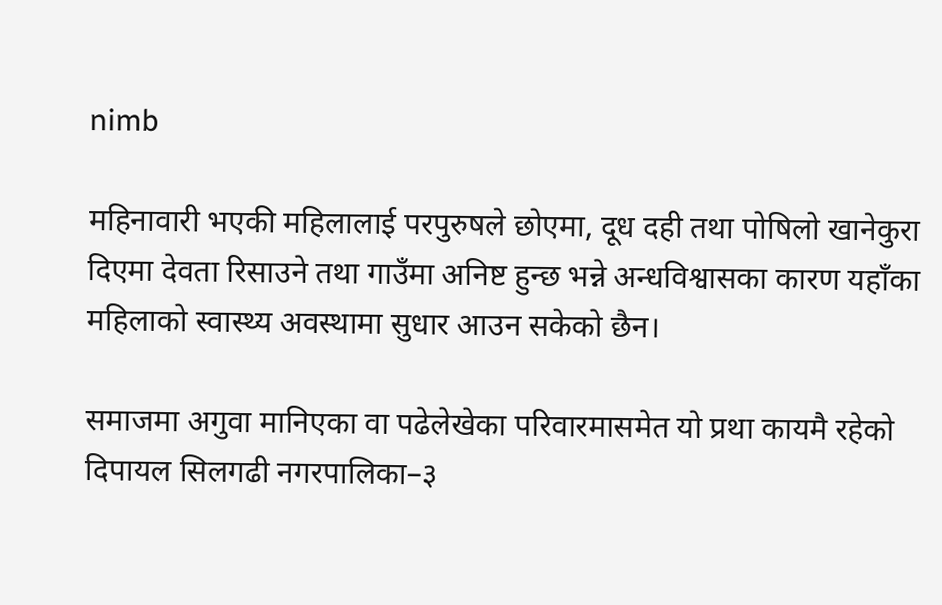nimb

महिनावारी भएकी महिलालाई परपुरुषले छोएमा, दूध दही तथा पोषिलो खानेकुरा दिएमा देवता रिसाउने तथा गाउँमा अनिष्ट हुन्छ भन्ने अन्धविश्वासका कारण यहाँका महिलाको स्वास्थ्य अवस्थामा सुधार आउन सकेको छैन।

समाजमा अगुवा मानिएका वा पढेलेखेका परिवारमासमेत यो प्रथा कायमै रहेको दिपायल सिलगढी नगरपालिका–३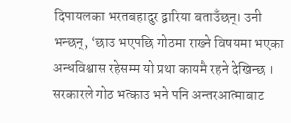दिपायलका भरतबहादुर द्वारिया बताउँछन्। उनी भन्छन्, ‘छाउ भएपछि गोठमा राख्ने विषयमा भएका अन्धविश्वास रहेसम्म यो प्रथा कायमै रहने देखिन्छ । सरकारले गोठ भत्काउ भने पनि अन्तरआत्माबाट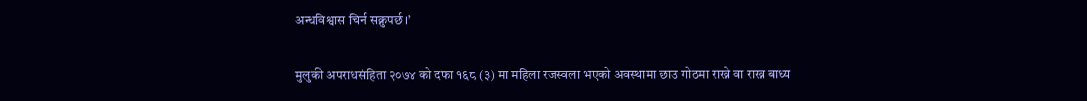अन्धविश्वास चिर्न सक्नुपर्छ।’

मुलुकी अपराधसंहिता २०७४ को दफा १६८ (३) मा महिला रजस्वला भएको अवस्थामा छाउ गोठमा राख्ने वा राख्न बाध्य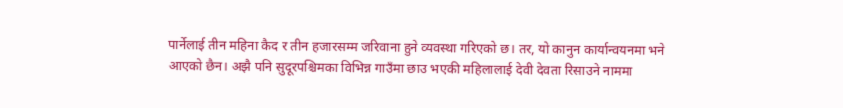पार्नेलाई तीन महिना कैद र तीन हजारसम्म जरिवाना हुने व्यवस्था गरिएको छ। तर, यो कानुन कार्यान्वयनमा भने आएको छैन। अझै पनि सुदूरपश्चिमका विभिन्न गाउँमा छाउ भएकी महिलालाई देवी देवता रिसाउने नाममा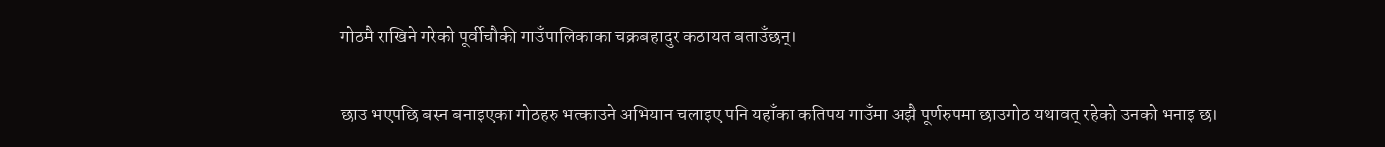गोठमै राखिने गरेको पूर्वीचौकी गाउँपालिकाका चक्रबहादुर कठायत बताउँछन्।

छाउ भएपछि बस्न बनाइएका गोठहरु भत्काउने अभियान चलाइए पनि यहाँका कतिपय गाउँमा अझै पूर्णरुपमा छाउगोठ यथावत् रहेको उनको भनाइ छ।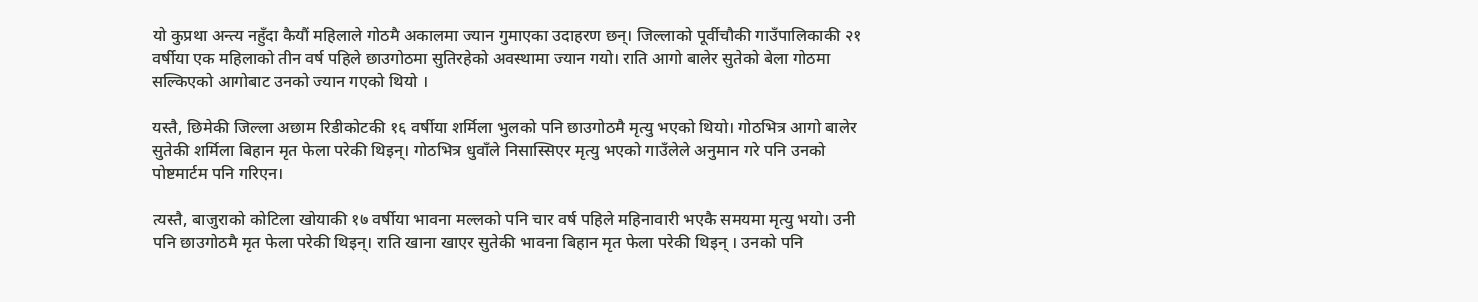यो कुप्रथा अन्त्य नहुँदा कैयौं महिलाले गोठमै अकालमा ज्यान गुमाएका उदाहरण छन्। जिल्लाको पूर्वीचौकी गाउँपालिकाकी २१ वर्षीया एक महिलाको तीन वर्ष पहिले छाउगोठमा सुतिरहेको अवस्थामा ज्यान गयो। राति आगो बालेर सुतेको बेला गोठमा सल्किएको आगोबाट उनको ज्यान गएको थियो ।

यस्तै, छिमेकी जिल्ला अछाम रिडीकोटकी १६ वर्षीया शर्मिला भुलको पनि छाउगोठमै मृत्यु भएको थियो। गोठभित्र आगो बालेर सुतेकी शर्मिला बिहान मृत फेला परेकी थिइन्। गोठभित्र धुवाँले निसास्सिएर मृत्यु भएको गाउँलेले अनुमान गरे पनि उनको पोष्टमार्टम पनि गरिएन।

त्यस्तै, बाजुराको कोटिला खोयाकी १७ वर्षीया भावना मल्लको पनि चार वर्ष पहिले महिनावारी भएकै समयमा मृत्यु भयो। उनी पनि छाउगोठमै मृत फेला परेकी थिइन्। राति खाना खाएर सुतेकी भावना बिहान मृत फेला परेकी थिइन् । उनको पनि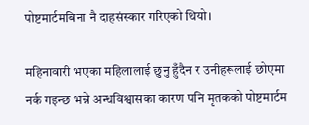पोष्टमार्टमबिना नै दाहसंस्कार गरिएको थियो।

महिनावारी भएका महिलालाई छुनु हुँदैन र उनीहरूलाई छोएमा नर्क गइन्छ भन्ने अन्धविश्वासका कारण पनि मृतकको पोष्टमार्टम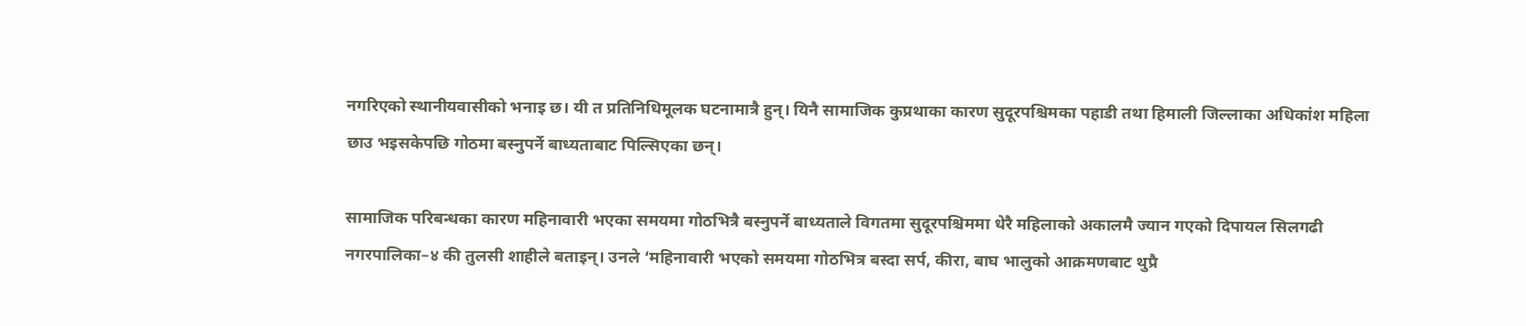नगरिएको स्थानीयवासीको भनाइ छ। यी त प्रतिनिधिमूलक घटनामात्रै हुन्। यिनै सामाजिक कुप्रथाका कारण सुदूरपश्चिमका पहाडी तथा हिमाली जिल्लाका अधिकांश महिला छाउ भइसकेपछि गोठमा बस्नुपर्ने बाध्यताबाट पिल्सिएका छन्।

सामाजिक परिबन्धका कारण महिनावारी भएका समयमा गोठभित्रै बस्नुपर्ने बाध्यताले विगतमा सुदूरपश्चिममा धेरै महिलाको अकालमै ज्यान गएको दिपायल सिलगढी नगरपालिका–४ की तुलसी शाहीले बताइन्। उनले ‘महिनावारी भएको समयमा गोठभित्र बस्दा सर्प, कीरा, बाघ भालुको आक्रमणबाट थुप्रै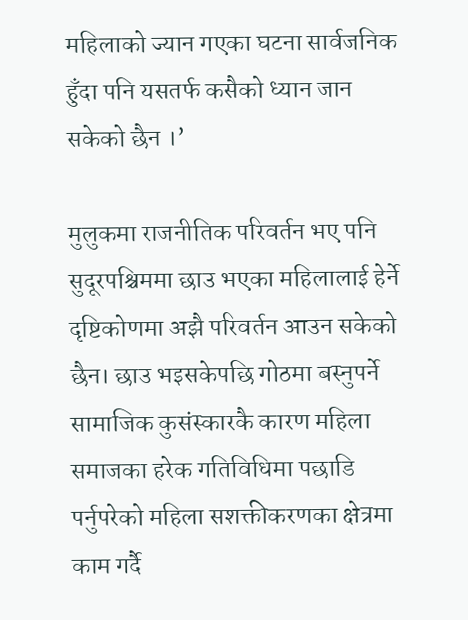महिलाको ज्यान गएका घटना सार्वजनिक हुँदा पनि यसतर्फ कसैको ध्यान जान सकेको छैन ।’

मुलुकमा राजनीतिक परिवर्तन भए पनि सुदूरपश्चिममा छाउ भएका महिलालाई हेर्ने दृष्टिकोणमा अझै परिवर्तन आउन सकेको छैन। छाउ भइसकेपछि गोठमा बस्नुपर्ने सामाजिक कुसंस्कारकै कारण महिला समाजका हरेक गतिविधिमा पछाडि पर्नुपरेको महिला सशक्तीकरणका क्षेत्रमा काम गर्दै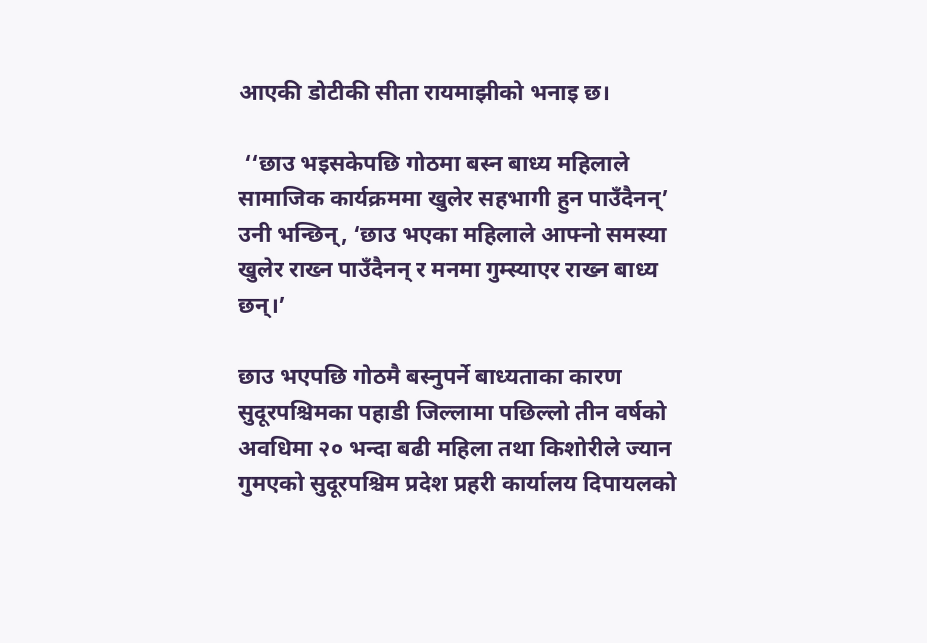आएकी डोटीकी सीता रायमाझीको भनाइ छ।

 ‘‘छाउ भइसकेपछि गोठमा बस्न बाध्य महिलाले सामाजिक कार्यक्रममा खुलेर सहभागी हुन पाउँदैनन्’ उनी भन्छिन्, ‘छाउ भएका महिलाले आफ्नो समस्या खुलेर राख्न पाउँदैनन् र मनमा गुम्स्याएर राख्न बाध्य छन्।’

छाउ भएपछि गोठमै बस्नुपर्ने बाध्यताका कारण सुदूरपश्चिमका पहाडी जिल्लामा पछिल्लो तीन वर्षको अवधिमा २० भन्दा बढी महिला तथा किशोरीले ज्यान गुमएको सुदूरपश्चिम प्रदेश प्रहरी कार्यालय दिपायलको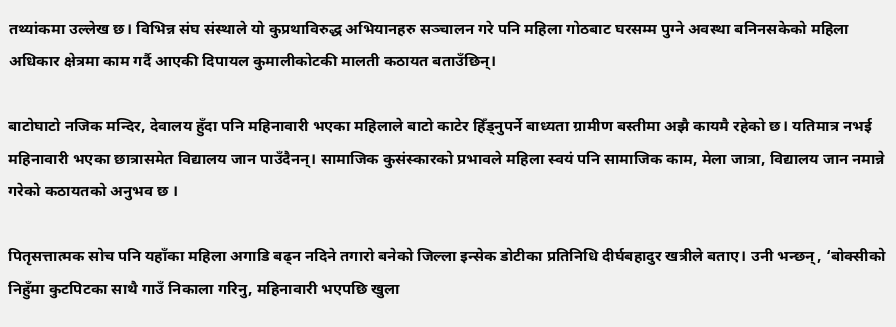तथ्यांकमा उल्लेख छ। विभिन्न संघ संस्थाले यो कुप्रथाविरुद्ध अभियानहरु सञ्चालन गरे पनि महिला गोठबाट घरसम्म पुग्ने अवस्था बनिनसकेको महिला अधिकार क्षेत्रमा काम गर्दै आएकी दिपायल कुमालीकोटकी मालती कठायत बताउँछिन्।

बाटोघाटो नजिक मन्दिर, देवालय हुँदा पनि महिनावारी भएका महिलाले बाटो काटेर हिँड्नुपर्ने बाध्यता ग्रामीण बस्तीमा अझै कायमै रहेको छ। यतिमात्र नभई महिनावारी भएका छात्रासमेत विद्यालय जान पाउँदैनन्। सामाजिक कुसंस्कारको प्रभावले महिला स्वयं पनि सामाजिक काम, मेला जात्रा, विद्यालय जान नमान्ने गरेको कठायतको अनुभव छ ।

पितृसत्तात्मक सोच पनि यहाँका महिला अगाडि बढ्न नदिने तगारो बनेको जिल्ला इन्सेक डोटीका प्रतिनिधि दीर्घबहादुर खत्रीले बताए। उनी भन्छन्, ‘बोक्सीको निहुँमा कुटपिटका साथै गाउँ निकाला गरिनु, महिनावारी भएपछि खुला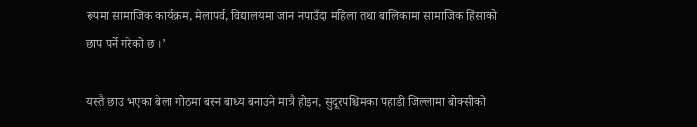रूपमा सामाजिक कार्यक्रम, मेलापर्व, विद्यालयमा जान नपाउँदा महिला तथा बालिकामा सामाजिक हिंसाको छाप पर्ने गरेको छ ।’

यस्तै छाउ भएका बेला गोठमा बस्न बाध्य बनाउने मात्रै होइन, सुदूरपश्चिमका पहाडी जिल्लामा बोक्सीको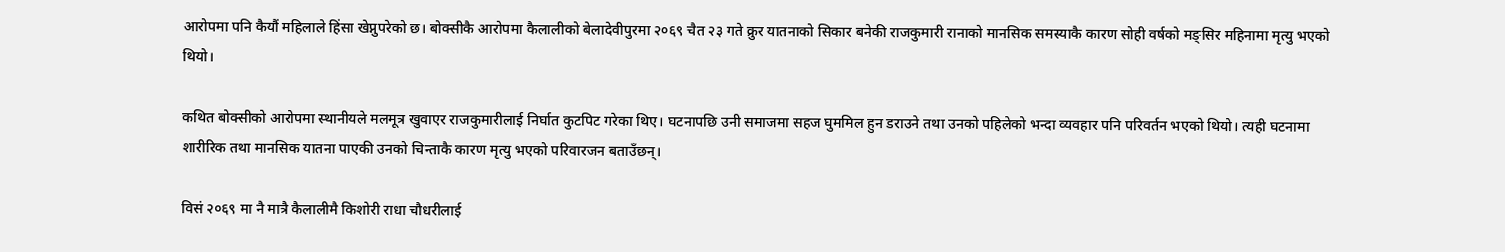आरोपमा पनि कैयौं महिलाले हिंसा खेप्नुपरेको छ। बोक्सीकै आरोपमा कैलालीको बेलादेवीपुरमा २०६९ चैत २३ गते क्रुर यातनाको सिकार बनेकी राजकुमारी रानाको मानसिक समस्याकै कारण सोही वर्षको मङ्सिर महिनामा मृत्यु भएको थियो।

कथित बोक्सीको आरोपमा स्थानीयले मलमूत्र खुवाएर राजकुमारीलाई निर्घात कुटपिट गरेका थिए। घटनापछि उनी समाजमा सहज घुममिल हुन डराउने तथा उनको पहिलेको भन्दा व्यवहार पनि परिवर्तन भएको थियो। त्यही घटनामा शारीरिक तथा मानसिक यातना पाएकी उनको चिन्ताकै कारण मृत्यु भएको परिवारजन बताउँछन्।

विसं २०६९ मा नै मात्रै कैलालीमै किशोरी राधा चौधरीलाई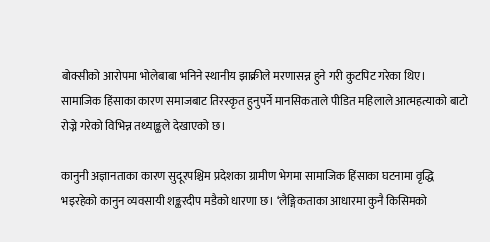बोक्सीको आरोपमा भोलेबाबा भनिने स्थानीय झाक्रीले मरणासन्न हुने गरी कुटपिट गरेका थिए। सामाजिक हिंसाका कारण समाजबाट तिरस्कृत हुनुपर्ने मानसिकताले पीडित महिलाले आत्महत्याको बाटो रोज्ने गरेको विभिन्न तथ्याङ्कले देखाएको छ।

कानुनी अज्ञानताका कारण सुदूरपश्चिम प्रदेशका ग्रामीण भेगमा सामाजिक हिंसाका घटनामा वृद्धि भइरहेको कानुन व्यवसायी शङ्करदीप मडैको धारणा छ। ‘लैङ्गिकताका आधारमा कुनै किसिमको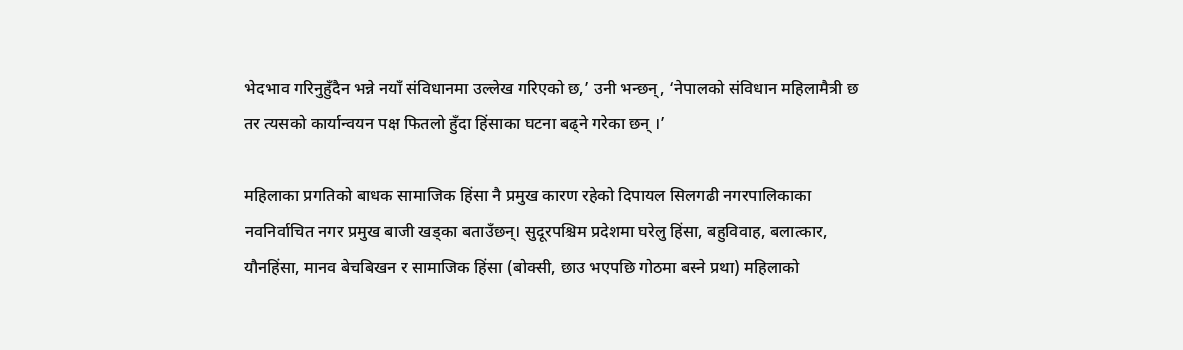भेदभाव गरिनुहुँदैन भन्ने नयाँ संविधानमा उल्लेख गरिएको छ,’ उनी भन्छन्, ‘नेपालको संविधान महिलामैत्री छ तर त्यसको कार्यान्वयन पक्ष फितलो हुँदा हिंसाका घटना बढ्ने गरेका छन् ।’

महिलाका प्रगतिको बाधक सामाजिक हिंसा नै प्रमुख कारण रहेको दिपायल सिलगढी नगरपालिकाका नवनिर्वाचित नगर प्रमुख बाजी खड्का बताउँछन्। सुदूरपश्चिम प्रदेशमा घरेलु हिंसा, बहुविवाह, बलात्कार, यौनहिंसा, मानव बेचबिखन र सामाजिक हिंसा (बोक्सी, छाउ भएपछि गोठमा बस्ने प्रथा) महिलाको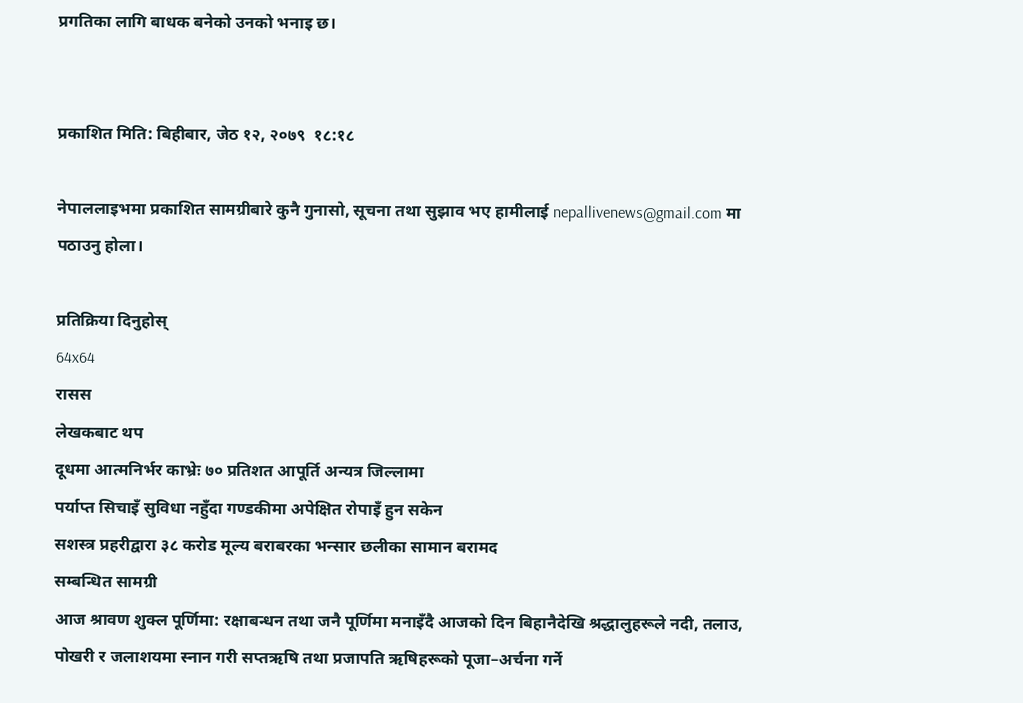प्रगतिका लागि बाधक बनेको उनको भनाइ छ।


प्रकाशित मिति: बिहीबार, जेठ १२, २०७९  १८:१८

नेपाललाइभमा प्रकाशित सामग्रीबारे कुनै गुनासो, सूचना तथा सुझाव भए हामीलाई nepallivenews@gmail.com मा पठाउनु होला।

प्रतिक्रिया दिनुहोस्
64x64
रासस
लेखकबाट थप
दूधमा आत्मनिर्भर काभ्रेः ७० प्रतिशत आपूर्ति अन्यत्र जिल्लामा
पर्याप्त सिचाइँ सुविधा नहुँदा गण्डकीमा अपेक्षित रोपाइँ हुन सकेन
सशस्त्र प्रहरीद्वारा ३८ करोड मूल्य बराबरका भन्सार छलीका सामान बरामद
सम्बन्धित सामग्री
आज श्रावण शुक्ल पूर्णिमा: रक्षाबन्धन तथा जनै पूर्णिमा मनाइँदै आजको दिन बिहानैदेखि श्रद्धालुहरूले नदी, तलाउ, पोखरी र जलाशयमा स्नान गरी सप्तऋषि तथा प्रजापति ऋषिहरूको पूजा–अर्चना गर्ने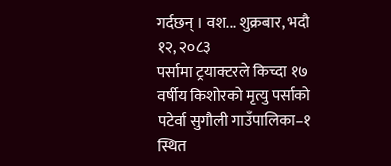गर्दछन् । वश... शुक्रबार, भदौ १२, २०८३
पर्सामा ट्रयाक्टरले किच्दा १७ वर्षीय किशोरको मृत्यु पर्साको पटेर्वा सुगौली गाउँपालिका–१ स्थित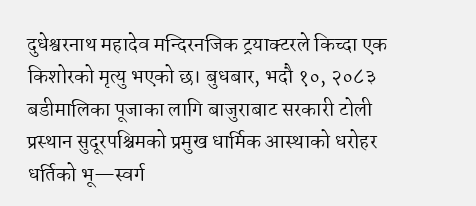दुधेश्वरनाथ महादेव मन्दिरनजिक ट्रयाक्टरले किच्दा एक किशोरको मृत्यु भएको छ। बुधबार, भदौ १०, २०८३
बडीमालिका पूजाका लागि बाजुराबाट सरकारी टोली प्रस्थान सुदूरपश्चिमको प्रमुख धार्मिक आस्थाको धरोहर धर्तिको भू—स्वर्ग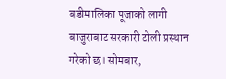बडीमालिका पूजाको लागी बाजुराबाट सरकारी टोली प्रस्थान गरेको छ। सोमबार,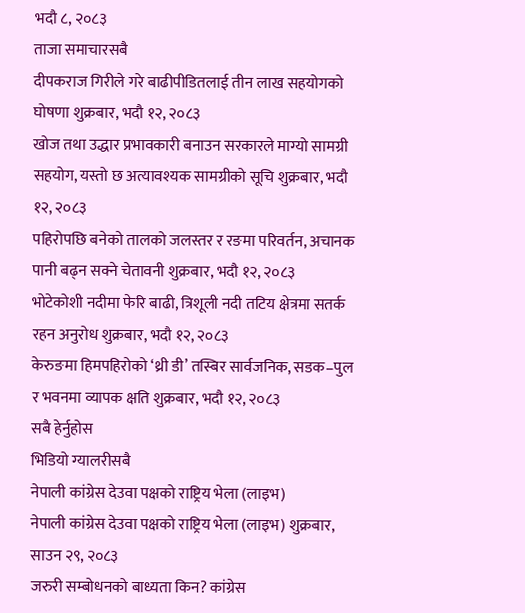भदौ ८, २०८३
ताजा समाचारसबै
दीपकराज गिरीले गरे बाढीपीडितलाई तीन लाख सहयोगको घोषणा शुक्रबार, भदौ १२, २०८३
खोज तथा उद्धार प्रभावकारी बनाउन सरकारले माग्यो सामग्री सहयोग, यस्तो छ अत्यावश्यक सामग्रीको सूचि शुक्रबार, भदौ १२, २०८३
पहिरोपछि बनेको तालको जलस्तर र रङमा परिवर्तन, अचानक पानी बढ्न सक्ने चेतावनी शुक्रबार, भदौ १२, २०८३
भोटेकोशी नदीमा फेरि बाढी, त्रिशूली नदी तटिय क्षेत्रमा सतर्क रहन अनुरोध शुक्रबार, भदौ १२, २०८३
केरुङमा हिमपहिरोको ‘थ्री डी’ तस्बिर सार्वजनिक, सडक–पुल र भवनमा व्यापक क्षति शुक्रबार, भदौ १२, २०८३
सबै हेर्नुहोस
भिडियो ग्यालरीसबै
नेपाली कांग्रेस देउवा पक्षको राष्ट्रिय भेला (लाइभ)
नेपाली कांग्रेस देउवा पक्षको राष्ट्रिय भेला (लाइभ) शुक्रबार, साउन २९, २०८३
जरुरी सम्बोधनको बाध्यता किन? कांग्रेस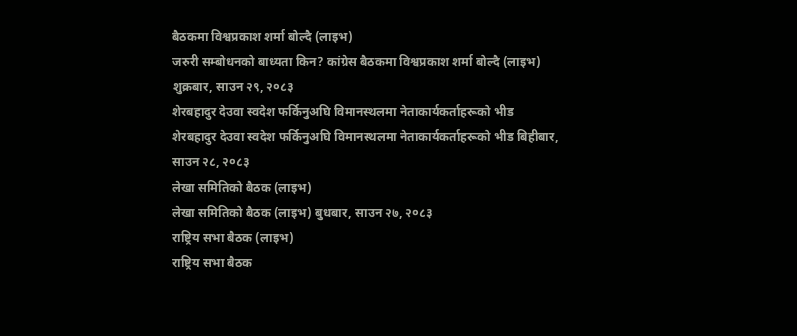बैठकमा विश्वप्रकाश शर्मा बोल्दै (लाइभ)
जरुरी सम्बोधनको बाध्यता किन? कांग्रेस बैठकमा विश्वप्रकाश शर्मा बोल्दै (लाइभ) शुक्रबार, साउन २९, २०८३
शेरबहादुर देउवा स्वदेश फर्किनुअघि विमानस्थलमा नेताकार्यकर्ताहरूको भीड
शेरबहादुर देउवा स्वदेश फर्किनुअघि विमानस्थलमा नेताकार्यकर्ताहरूको भीड बिहीबार, साउन २८, २०८३
लेखा समितिको बैठक (लाइभ)
लेखा समितिको बैठक (लाइभ) बुधबार, साउन २७, २०८३
राष्ट्रिय सभा बैठक (लाइभ)
राष्ट्रिय सभा बैठक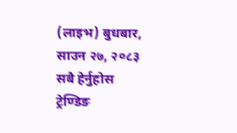(लाइभ) बुधबार, साउन २७, २०८३
सबै हेर्नुहोस
ट्रेण्डिङ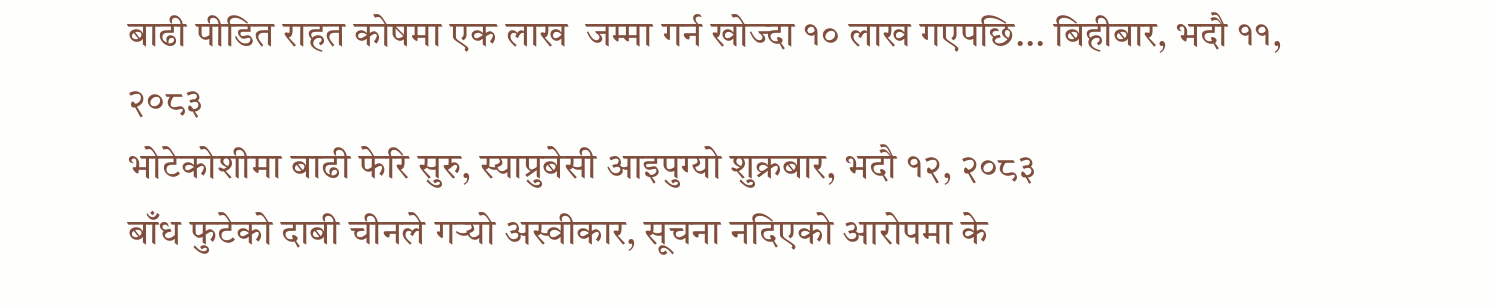बाढी पीडित राहत कोषमा एक लाख  जम्मा गर्न खोज्दा १० लाख गएपछि... बिहीबार, भदौ ११, २०८३
भोटेकोशीमा बाढी फेरि सुरु, स्याप्रुबेसी आइपुग्यो शुक्रबार, भदौ १२, २०८३
बाँध फुटेको दाबी चीनले गर्‍यो अस्वीकार, सूचना नदिएको आरोपमा के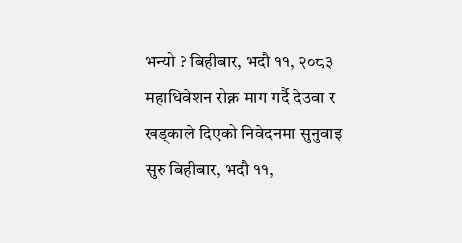भन्यो ? बिहीबार, भदौ ११, २०८३
महाधिवेशन रोक्न माग गर्दै देउवा र खड्काले दिएको निवेदनमा सुनुवाइ सुरु बिहीबार, भदौ ११,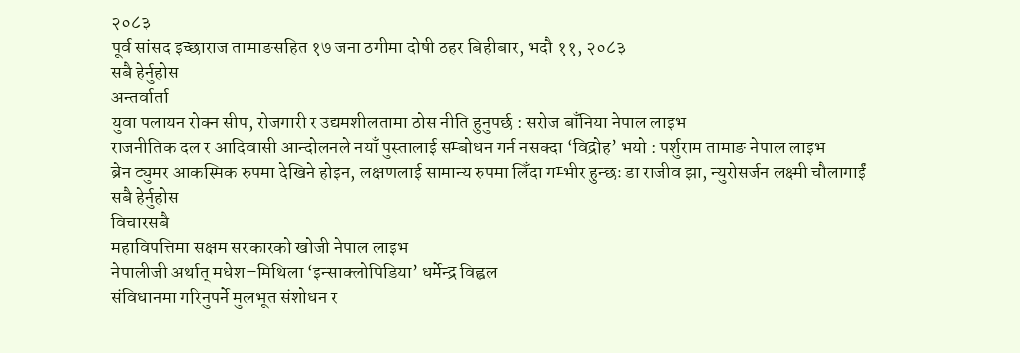२०८३
पूर्व सांसद इच्छाराज तामाङसहित १७ जना ठगीमा दोषी ठहर बिहीबार, भदौ ११, २०८३
सबै हेर्नुहोस
अन्तर्वार्ता
युवा पलायन रोक्न सीप, रोजगारी र उद्यमशीलतामा ठोस नीति हुनुपर्छ : सरोज बाँनिया नेपाल लाइभ
राजनीतिक दल र आदिवासी आन्दोलनले नयाँ पुस्तालाई सम्बोधन गर्न नसक्दा ‘विद्रोह’ भयो : पर्शुराम तामाङ नेपाल लाइभ
ब्रेन ट्युमर आकस्मिक रुपमा देखिने होइन, लक्षणलाई सामान्य रुपमा लिँदा गम्भीर हुन्छः डा राजीव झा, न्युरोसर्जन लक्ष्मी चौलागाईं
सबै हेर्नुहोस
विचारसबै
महाविपत्तिमा सक्षम सरकारको खोजी नेपाल लाइभ
नेपालीजी अर्थात् मधेश–मिथिला ‘इन्साक्लोपिडिया’ धर्मेन्द्र विह्वल
संविधानमा गरिनुपर्ने मुलभूत संशोधन र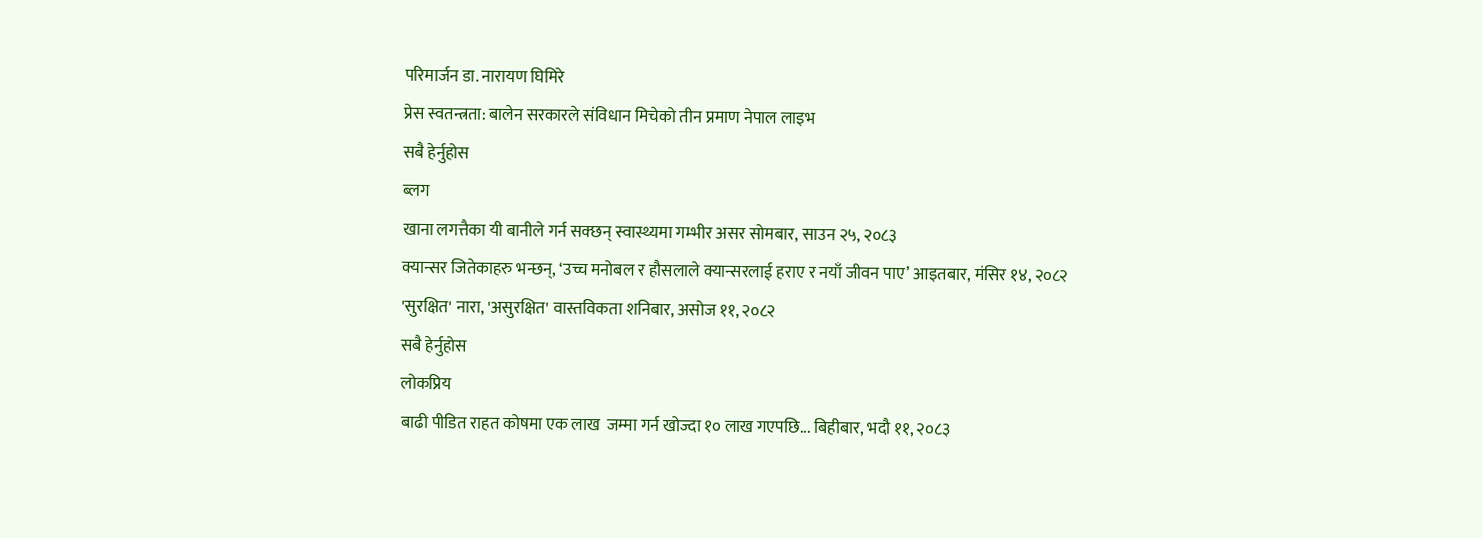परिमार्जन डा. नारायण घिमिरे
प्रेस स्वतन्त्रता: बालेन सरकारले संविधान मिचेको तीन प्रमाण नेपाल लाइभ
सबै हेर्नुहोस
ब्लग
खाना लगत्तैका यी बानीले गर्न सक्छन् स्वास्थ्यमा गम्भीर असर सोमबार, साउन २५, २०८३
क्यान्सर जितेकाहरु भन्छन्, ‘उच्च मनोबल र हौसलाले क्यान्सरलाई हराए र नयाँ जीवन पाए’ आइतबार, मंसिर १४, २०८२
'सुरक्षित' नारा, 'असुरक्षित' वास्तविकता शनिबार, असोज ११, २०८२
सबै हेर्नुहोस
लोकप्रिय
बाढी पीडित राहत कोषमा एक लाख  जम्मा गर्न खोज्दा १० लाख गएपछि... बिहीबार, भदौ ११, २०८३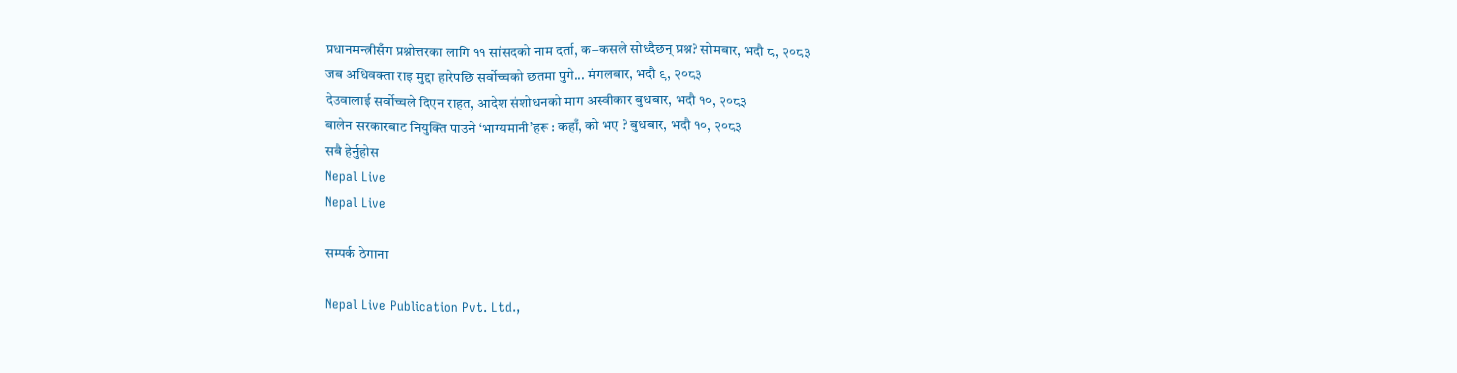प्रधानमन्त्रीसँग प्रश्नोत्तरका लागि ११ सांसदको नाम दर्ता, क–कसले सोध्दैछन् प्रश्न? सोमबार, भदौ ८, २०८३
जब अधिवक्ता राइ मुद्दा हारेपछि सर्वोच्चको छतमा पुगे... मंगलबार, भदौ ९, २०८३
देउवालाई सर्वोच्चले दिएन राहत, आदेश संशोधनको माग अस्वीकार बुधबार, भदौ १०, २०८३
बालेन सरकारबाट नियुक्ति पाउने ‘भाग्यमानी’हरू : कहाँ, को भए ? बुधबार, भदौ १०, २०८३
सबै हेर्नुहोस
Nepal Live
Nepal Live

सम्पर्क ठेगाना

Nepal Live Publication Pvt. Ltd.,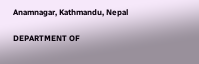Anamnagar, Kathmandu, Nepal

DEPARTMENT OF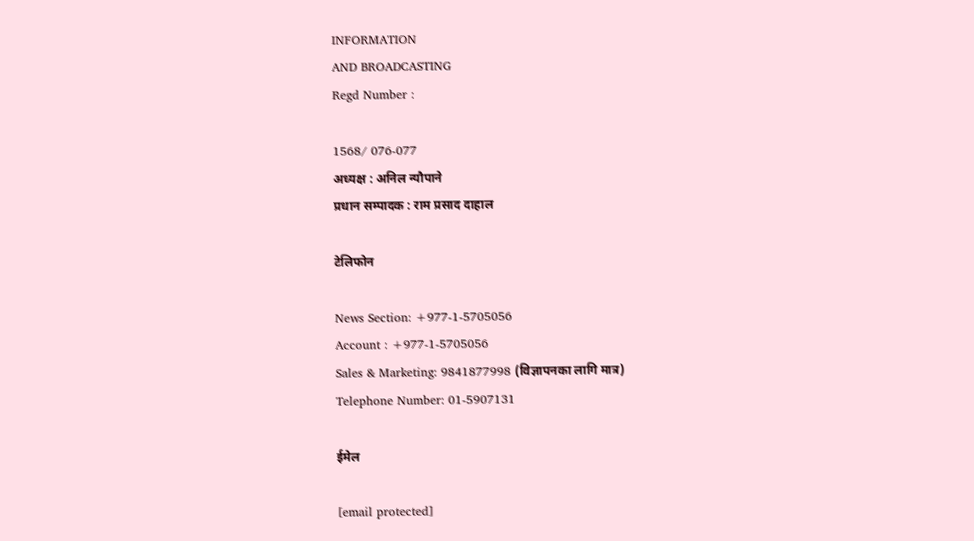INFORMATION
AND BROADCASTING
Regd Number :

1568/ 076-077
अध्यक्ष : अनिल न्यौपाने
प्रधान सम्पादक : राम प्रसाद दाहाल

टेलिफोन

News Section: +977-1-5705056
Account : +977-1-5705056
Sales & Marketing: 9841877998 (विज्ञापनका लागि मात्र)
Telephone Number: 01-5907131

ईमेल

[email protected]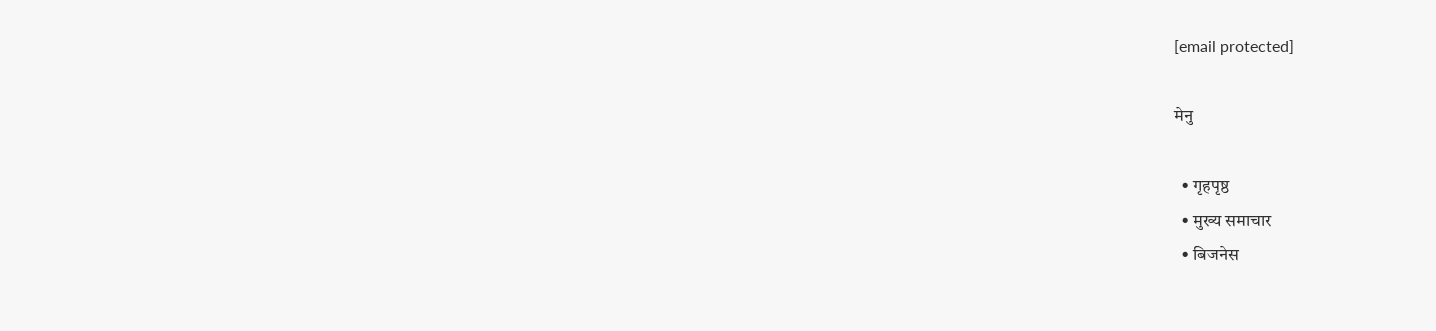[email protected]

मेनु

  • गृहपृष्ठ
  • मुख्य समाचार
  • बिजनेस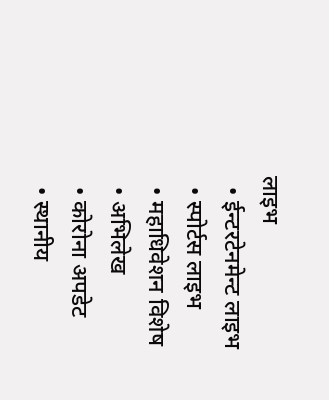लाइभ
  • ईन्टरटेनमेन्ट लाइभ
  • स्पोर्टस लाइभ
  • महाधिवेशन विशेष
  • अभिलेख
  • कोरोना अपडेट
  • स्थानीय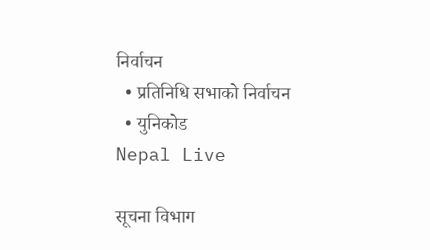निर्वाचन
  • प्रतिनिधि सभाको निर्वाचन
  • युनिकोड
Nepal Live

सूचना विभाग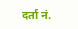दर्ता नं.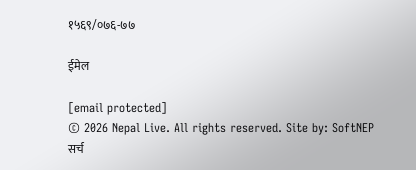१५६९/०७६-७७

ईमेल

[email protected]
© 2026 Nepal Live. All rights reserved. Site by: SoftNEP
सर्च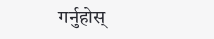गर्नुहोस्